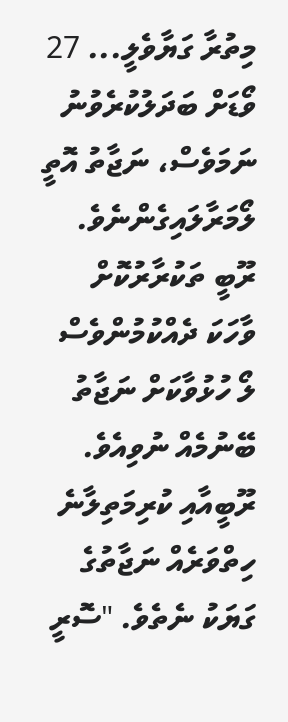މިތުރާ ގަޔާވެލީ... 27
ވޯޑަށް ބަދަލުކުރެވުނު ނަމަވެސް، ނަޖާތު އޮތީ ލޯމަރާލައިގެންނެވެ. ރޫބީ ތަކުރާރުކޮށް ވާހަކަ ދެއްކުމުންވެސް ލޯ ހުޅުވާކަށް ނަޖާތު ބޭނުމެއް ނުވިއެވެ. ރޫބީއާއި ކުރިމަތިލާނެ ހިތްވަރެއް ނަޖާތުގެ ގަޔަކު ނެތެވެ. "ސޮރީ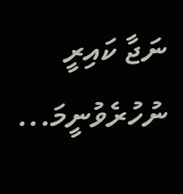ނަޖާ ކައިރީ ނުހުރެވުނީމަ...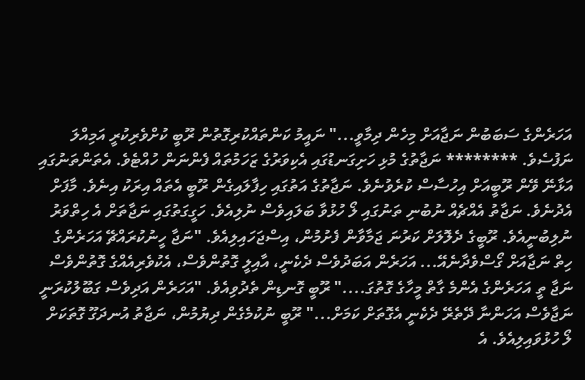އަހަރެންގެ ސަބަބުން ނަޖާއަށް މިހެން ދިމާވީ..." ނައީމު ކަންތައްކުރިގޮތުން ރޫބީ ކުށްވެރިކުރީ އަމިއްލަ ނަފުސެވެ. ******** ނަޖާތުގެ މުޅި ހަށިގަނޑުގައި އެކިވަރުގެ ޒަހަމުތައް ފެންނަން ހުއްޓެވެ. އެތަންތަނުގައި އަޅާނޭ ވޭން ރޫބީއަށް އިހުސާސް ކުރެވުނެވެ. ނަޖާތުގެ އަތުގައި ހިފާލައިގެން ރޫބީ އެތައް އިރަކު އިނެވެ. މާފަށް އެދުނެވެ. ނަޖާތު އެއްޗެއް ނުބުނި ތަނުގައި ލޯ ހުޅުވާ ބަލައިވެސް ނުލިއެވެ. ހަގީގަތުގައި ނަޖާތަށް އެ ހިތްވަރު ނުލިބުނީއެވެ. ރޫބީގެ ދެލޮލަށް ކަރުނަ ޖަމާވާން ފެށުމުން، އިސްޖަހައިލިއެވެ. "ނަޖާ ހީނުކުރައްޗޭ އަހަރެންގެ ހިތް ނަޖާއަށް ގޯސްވެދާނެއޭ... އަހަރެން އަބަދުވެސް ދެކެނީ، އާއިލީ ގޮތުންވެސް، އެކުވެރިއެއްގެ ގޮތުންވެސް ނަޖާ ތީ އަހަރެންގެ އެންމެ ގާތް މީހާގެ ގޮތުގަ...." ރޫބީ ގޮނޑިން ތެދުވިއެވެ. "އަހަރެން އަދިވެސް ގަބޫލުކުރަނީ ނަޖާވެސް އަހަންނާ ދޭތެރޭ ދެކެނީ އެގޮތަށް ކަމަށް..." ރޫބީ ނުކުމެގެން ދިޔުމުން، ނަޖާތު އުނދަގޫ ގޮތަކަށް ލޯ ހުޅުވައިލިއެވެ. އެ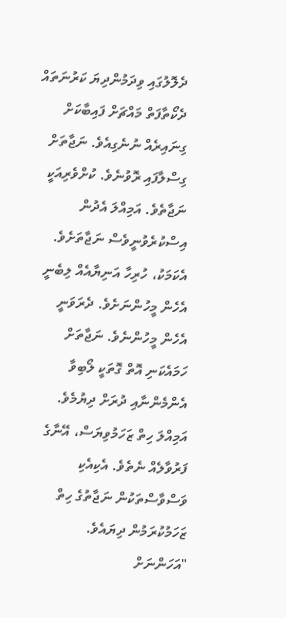ދެލޮލުގައި ވިދަމުންދިޔަ ކަރުނަތައް ދެކޯތާފަތް މައްޗަށް ފައިބާކަށް ގިނައިރެއް ނުނެގިއެވެ. ނަޖާތަށް ގިސްލާފައި ރޮވުނެވެ. ކުށްވެރިއަކީ ނަޖާތެވެ. އަމިއްލަ އެދުން އިސްކުރެވުނީވެސް ނަޖާތަށެވެ. އެކަމަކު، ހުރިހާ އަނިޔާއެއް ލިބެނީ އެހެން މީހުންނަށެވެ. ދެރަވަނީ އެހެން މީހުންނެވެ. ނަޖާތަށް ހަމައެކަނި އޮތް ގޮތަކީ ލޯބިވާ އެންމެންނާއި ދުރަށް ދިޔުމެވެ. އަމިއްލަ ހިތް ޒަހަމުވިޔަސް، އޭނާގެ ފަރުވާލެއް ނެތެވެ. އެކިއެކި ވަސްވާސްތަކުން ނަޖާތުގެ ހިތް ޒަހަމުކުރަމުން ދިޔައެވެ. "އަހަންނަށް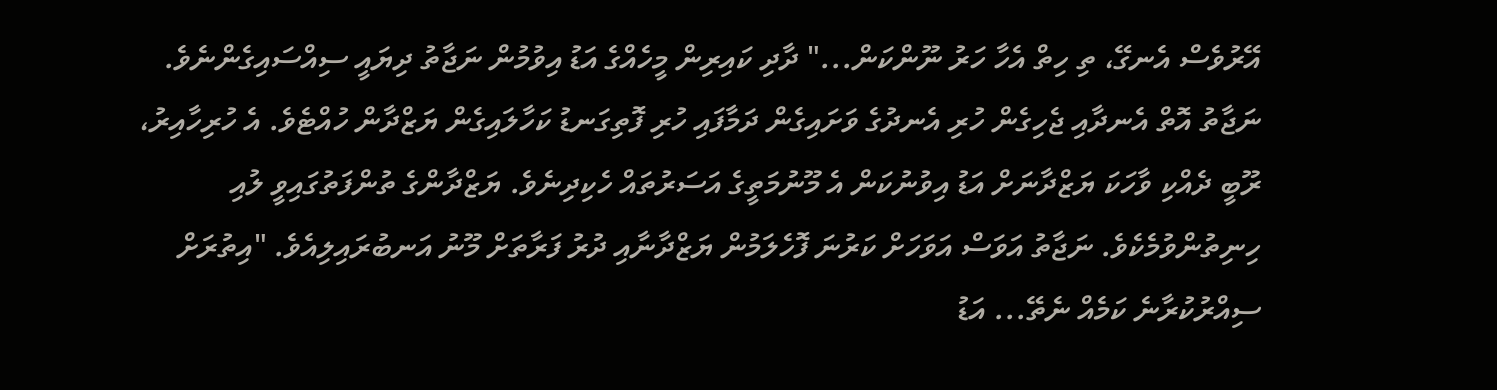އޭރުވެސް އެނގޭ، ތި ހިތް އެހާ ހަރު ނޫންކަން..." ދާދި ކައިރިން މީހެއްގެ އަޑު އިވުމުން ނަޖާތު ދިޔައީ ސިއްސައިގެންނެވެ. ނަޖާތު އޮތް އެނދާއި ޖެހިގެން ހުރި އެނދުގެ ވަށައިގެން ދަމާފައި ހުރި ފޮތިގަނޑު ކަހާލައިގެން ޔަޒްދާން ހުއްޓެވެ. އެ ހުރިހާއިރު، ރޫބީ ދެއްކި ވާހަކަ ޔަޒްދާނަށް އަޑު އިވުނުކަން އެ މޫނުމަތީގެ އަސަރުތައް ހެކިދިނެވެ. ޔަޒްދާންގެ ތުންފަތުގައިވީ ލުއި ހިނިތުންވުމެކެވެ. ނަޖާތު އަވަސް އަވަހަށް ކަރުނަ ފޮހެލަމުން ޔަޒްދާނާއި ދުރު ފަރާތަށް މޫނު އަނބުރައިލިއެވެ. "އިތުރަށް ސިއްރުކުރާނެ ކަމެއް ނެތޭ... އަޑު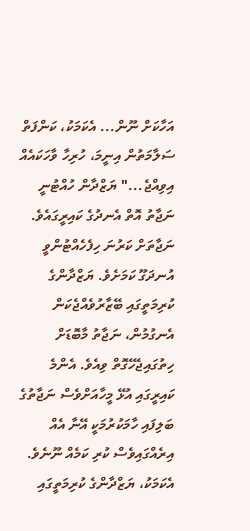އަހާކަށް ނޫން... އެކަމަކު، ކަންފަތް ސަލާމަތުން އިނީމަ، ހުރިހާ ވާހަކައެއް އިވިއްޖެ..." ޔަޒްދާން ހުއްޓުނީ ނަޖާތު އޮތް އެނދުގެ ކައިރީގައެވެ. ނަޖާތަށް ކަރުނަ ހިފެހެއްޓުންވީ އުނދަގޫ ކަމަށެވެ. ޔަޒްދާންގެ ކުރިމަތީގައި ބޭޒާރުވެއްޖެކަން އެނގުމުން، ނަޖާތު މާބޮޑަށް ހިތުގައިޖެހޭގޮތް ވިއެވެ. އެންމެ ކައިރީގައި އުޅޭ މީހާއަށްވެސް ނަޖާތުގެ ބަލިފައި ހާމަކުރުމަކީ އޭނާ އެއް އިރެއްގައިވެސް ކުރި ކަމެއް ނޫނެވެ. އެކަމަކު، ޔަޒްދާންގެ ކުރިމަތީގައި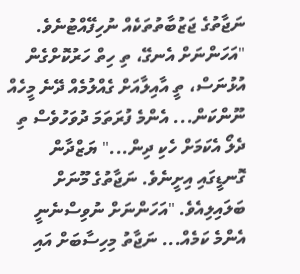ނަޖާތުގެ ޖަޒުބާތުތަކެއް ނުހިފޭއްޓުނެވެ. "އަހަންނަށް އެނގޭ، ތި ހިތް ހަރުކޮށްގެން އުޅުނަސް، ތީ އާއިލާއަށް ގެއްލުމެއް ދޭނެ މީހެއް ނޫންކަން... އެންމެ ފުރަތަމަ ދުވަހުވެސް ތި ދެލޯ އެކަމަށް ހެކި ދިން..." ޔަޒްދާން ގޮނޑީގައި އިށީނެވެ. ނަޖާތުގެ މޫނަށް ބަލައިލިއެވެ. "އަހަންނަށް ނުވިސްނެނީ އެންމެ ކަމެއް... ނަޖާތު މިހިސާބަށް އައި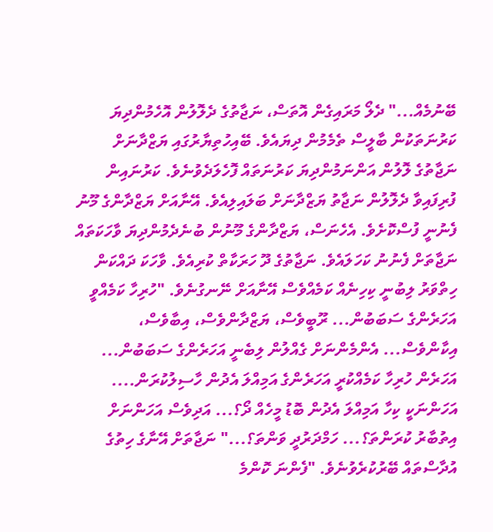ބޭނުމެއް..." ދެލޯ މަރައިގެން އޮތަސް، ނަޖާތުގެ ދެލޮލުން އޮހެމުންދިޔަ ކަރުނަތަކުން ބާލީސް ތެމެމުން ދިޔައެވެ. ބޭއިހުތިޔާރުގައި ޔަޒްދާނަށް ނަޖާތުގެ ލޮލުން އަންނަމުންދިޔަ ކަރުނަތައް ފޮހެލަދެވުނެވެ. ކަރުނައިން ފުރިފައިވާ ދެލޮލުން ނަޖާތު ޔަޒްދާނަށް ބަލައިލިއެވެ. އޭނާއަށް ޔަޒްދާންގެ މޫނު ފެނުނީ ފުސްކޮށެވެ. އެހެނަސް، ޔަޒްދާންގެ މޫނުން ބުނެދެމުންދިޔަ ވާހަކަތައް ނަޖާތަށް ފެނުނު ކަހަލައެވެ. ނަޖާތުގެ ދޫ ހަރަކާތް ކުރިއެވެ. ވާހަކަ ދައްކަން ހިތްވަރު ލިބުނީ ކިހިނެއް ކަމެއްވެސް އޭނާއަށް ނޭނގުނެވެ. "ހުރިހާ ކަމެއްވީ އަހަރެންގެ ސަބަބުން... ރޫބީވެސް، ޔަޒްދާންވެސް، އިބާވެސް، އިކާންވެސް... އެންމެންނަށް ގެއްލުން ލިބެނީ އަހަރެންގެ ސަބަބުން... އަހަރެން ހުރިހާ ކަމެއްކުރީ އަހަރެންގެ އަމިއްލަ އެދުން ހާސިލުކުރަން.... އަހަންނަކީ ކިހާ އަމިއްލަ އެދުން ބޮޑު މީހެއް ދޯ؟... އަދިވެސް އަހަންނަށް އިތުބާރު ކުރަންތަ؟... ހަމްދަރުދީ ވަންތަ؟..." ނަޖާތަށް އޭނާގެ ހިތުގެ އުދާސްތައް ބޭރުކުރެވުނެވެ. "ފެންނަ ކޮންމެ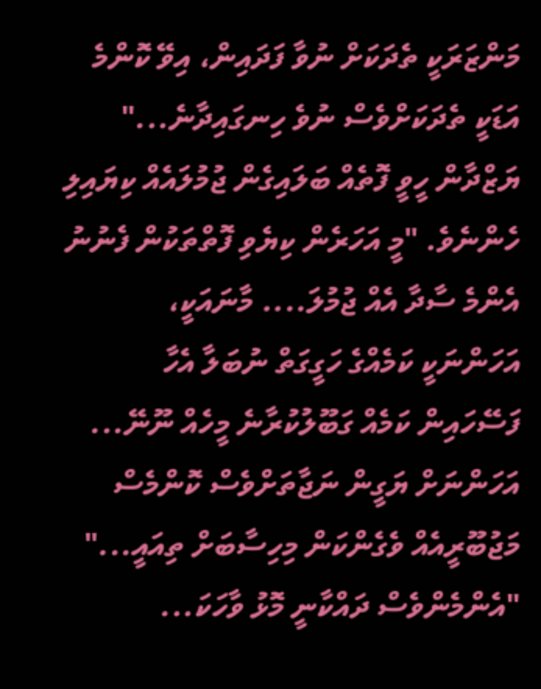މަންޒަރަކީ ތެދަކަށް ނުވާ ފަދައިން، އިވޭ ކޮންމެ އަޑަކީ ތެދަކަށްވެސް ނުވެ ހިނގައިދާނެ..." ޔަޒްދާން ހީވީ ފޮތެއް ބަލައިގެން ޖުމުލައެއް ކިޔައިލި ހެންނެވެ. "މީ އަހަރެން ކިޔެވި ފޮތްތަކުން ފެނުނު އެންމެ ސާދާ އެއް ޖުމުލަ.... މާނައަކީ، އަހަންނަކީ ކަމެއްގެ ހަގީގަތް ނުބަލާ އެހާ ފަސޭހައިން ކަމެއް ގަބޫލުކުރާނެ މީހެއް ނޫނޭ... އަހަންނަށް ޔަގީން ނަޖާތަށްވެސް ކޮންމެސް މަޖުބޫރީއެއް ވެގެންކަން މިހިސާބަށް ތިއައީ..." "އެންމެންވެސް ދައްކާނީ މޮޅު ވާހަކަ...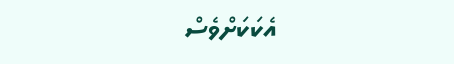އެކަކަށްވެސް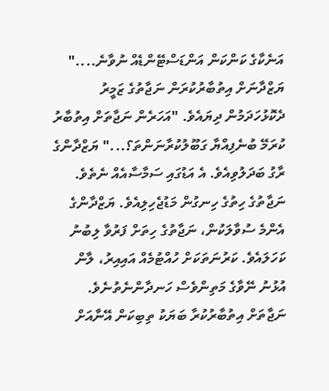އަނެކާގެ ކަންކަން އަންޑަސްޓޭންޑެއް ނުވާނެ...." ޔަޒްދާނަށް އިތުބާރުކުރަން ނަޖާތުގެ ޒަމީރު ދެކޮޅުހަދަމުން ދިޔައެވެ. "އަހަރެން ނަޖާތަށް އިތުބާރު ކުރަމޭ ބުނެފިއްޔާ ގަބޫލުކުރާނަންތަ؟..." ޔަޒްދާންގެ ރާގު ބަދަލުވިއެވެ. އެ އަޑުގައި ސަމާސާއެއް ނެތެވެ. ނަޖާތުގެ ހިތުގެ ހިނގުން މަޑުޖެހިލިއެވެ. ޔަޒްދާންގެ އެންމެ ސުވާލަކުން، ނަޖާތުގެ ހިތަށް ފަރުވާ ލިބުނު ކަހަލައެވެ. ކަރުނަތަކަށް ހުއްޓުމެއް އައިއިރު، ލާން އުޅުނު ނޭވާގެ މަތިންވެސް ހަނދާންނެތުނެވެ. ނަޖާތަށް އިތުބާރުކުރާ ބަޔަކު ތިބިކަން އޭނާއަށް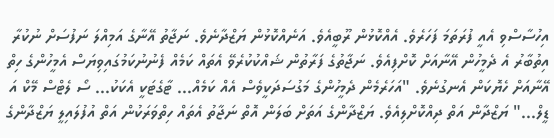އިހުސާސްވި އެއީ ފުރަތަމަ ފަހަރެވެ. އެއްކޮޅުން ރޫބީއެވެ. އަނެއްކޮޅުން ޔަޒްދާނެވެ. ނަޖާތު އޭނާގެ އަމިއްލަ ނަފުސަށް ނުކުރާ އިތުބާރު އެ ދެމީހުން އޭނާއަށް ކޮށްފިއެވެ. ނަޖާތުގެ ފަރާތުން ޝައްކުކުރެވޭ އެތައް ކަމެއް ފެނުނުކަމުގައިވިޔަސް އެމީހުންގެ ހިތް އޭނާއަށް ހެޔޮކަން އެނގުނެވެ. "އަހަރެމެން ދެމީހުންގެ މަގުސަދަކީވެސް އެއް ކަމެއް... ޓާގެޓަކީ އެކަކު... ސޯ ލެޓްސް މޭކް އަ ޑީލް..." ޔަޒްދާން އަތް ދިއްކޮށްލިއެވެ. ޔަޒްދާންގެ އަތަށް ބަލަން އޮތް ނަޖާތު އެތައް ހިތްވަރަކުން އަތް އުފުލައިލީ ޔަޒްދާންގެ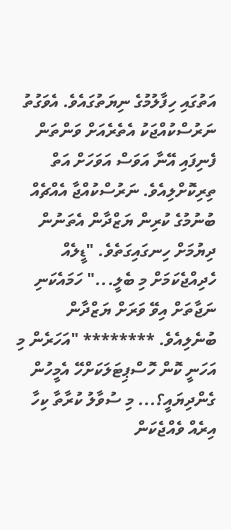އަތުގައި ހިފާލުމުގެ ނިޔަތުގައެވެ. އެވަގުތު ނަރުސްކުއްޖަކު އެތެރެއަށް ވަންތަން ފެނިފައި އޭނާ އަވަސް އަވަހަށް އަތް ތިރިކޮށްލިއެވެ. ނަރުސްކުއްޖާ އެއްޗެއް ބުނުމުގެ ކުރިން ޔަޒްދާން އެތަނުން ދިޔުމަށް ހިނގައިގަތެވެ. "ޑީލެއް ހެދިއްޖެކަމަށް މި ބެލީ..." ހަމައެކަނި ނަޖާތަށް އިވޭ ވަރަށް ޔަޒްދާން ބުނެލިއެވެ. ******** "އަހަރެން މި އަހަނީ ކޮން ހޮސްޕިޓަލަކަށްހޭ އެމީހުން ގެންދިޔައީ؟... މި ސުވާލު ކުރާތާ ކިހާ އިރެއް ވެއްޖެކަން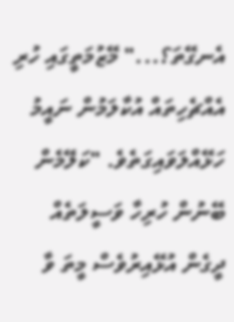އެނގޭތަ؟..." މޭޒުމަތީގައި ހުރި އެއްޗެހިތައް އުކާލަމުން ނައީމު ހަޅޭއްލަވައިގަތެވެ. "ކަލޭމެން ބޭނުން ހުރިހާ ވަސީލަތެއް ދީގެން އުޅޭއިރުވެސް މީތަ ވާ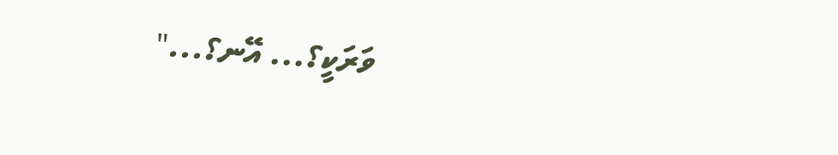ވަރަކީ؟... އޭނ؟..."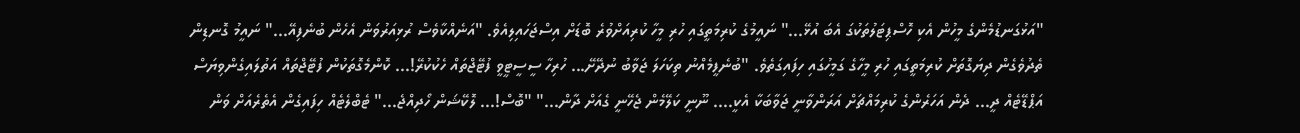"އަޅުގަނޑުމެންގެ މީހުން އެކި ހޮސްޕިޓަލުތަކުގަ އެބަ އުޅޭ..." ނައީމުގެ ކުރިމަތީގައި ހުރި މީހާ ކުރިއަށްވުރެ ބޮޑަށް އިސްޖަހައިލިއެވެ. "އަނެއްކާވެސް ރުޅިއަރުވަން އެހެން ބުނެފިއޭ..." ނައީމު ގޮނޑިން ތެދުވެގެން ދިޔަގޮތަށް ކުރިމަތީގައި ހުރި މީހާގެ ގަމީހުގައި ހިފައިގަތެވެ. "ބުނެފީމެއްނު ތިކަހަލަ ޖަވާބު ނުދޭށޭ... ހުރިހާ ސީސީޓީވީ ފުޓޭޖްތައް ހެކުކުރޭ!... ކޮންމެގޮތަކުން ފުޓޭޖްތައް އަތުލައިގެންވިޔަސް އަޕްޑޭޓެއް ދީ... ދެން އަހަރެންގެ ކުރިމައްޗަށް އަރަންވާނީ ޖަވާބަކާ އެކީ.... ނޫނީ ކަލޭމެން ޖެހޭނީ ގެއަށް ދާން..." "ބޮސް!... ލޮކޭޝަން ހޯދިއްޖެ..." ޓެބްލެޓެއް ހިފައިގެން އެތެރެއަށް ވަން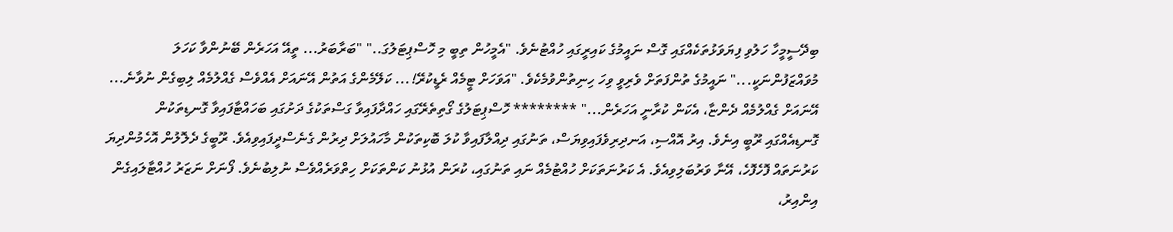ބިދޭސީމީހާ ހަލުވި ފިޔަވަޅުތަކެއްގައި ގޮސް ނައީމުގެ ކައިރީގައި ހުއްޓުނެވެ. "އެމީހުން ތިބީ މި ހޮސްޕިޓަލުގަ.." "ބަރާބަރު... ތީއޭ އަހަރެން ބޭނުންވާ ކަހަލަ މުވައްޒަފުންނަކީ..." ނައީމުގެ ތުންފަތަށް ވެރިވީ ވިހަ ހިނިތުންވުމެކެވެ. "އަވަހަށް ޓީމެއް ރެޑީކުރޭ!... ކަލޭމެންގެ އަތުން އޭނައަށް އެއްވެސް ގެއްލުމެއް ލިބިގެން ނުވާނެ... އޭނައަށް ގެއްލުމެއް ދެންޏާ، އެކަން ކުރާނީ އަހަރެން..." ******** ހޮސްޕިޓަލުގެ ގޯތިތެރޭގައި ހައްދާފައިވާ ގަސްތަކުގެ ދަށުގައި ބަހައްޓާފައިވާ ގޮނޑިތަކުން ގޮނޑިއެއްގައި ރޫބީ އިނެވެ. އިރު އޮއްސި، އަނދިރިވެފައިވިޔަސް، ތަނުގައި ދިއްލާފައިވާ ކުލަ ބޮކިތަކުން މާހައުލަށް ދިރުން ގެނެސްދީފައިވިއެވެ. ރޫބީގެ ދެލޮލުން އޮހެމުންދިޔަ ކަރުނަތައް ފޮހެފޮހެ، އޭނާ ވަރުބަލިވިއެވެ. އެ ކަރުނަތަކަށް ހުއްޓުމެއް ނައި ތަނުގައި، ކުރަން އުޅުނު ކަންތަކަށް ހިތްވަރެއްވެސް ނުލިބުނެވެ. ފޯނަށް ނަޒަރު ހުއްޓާލައިގެން އިންއިރު،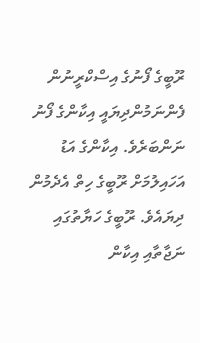ރޫބީގެ ފޯނުގެ އިސްކްރީނުން ފެންނަމުންދިޔައީ އިކާންގެ ފޯނު ނަންބަރެވެ. އިކާންގެ އަޑު އަހައިލުމަށް ރޫބީގެ ހިތް އެދެމުން ދިޔައެވެ. ރޫބީގެ ހަޔާތުގައި ނަޖާތާއި އިކާން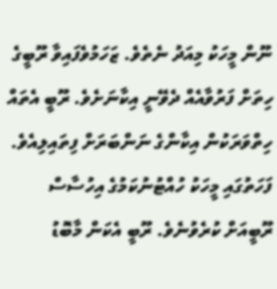ނޫން މީހަކު މިއަދު ނެތެވެ. ޒަހަމުވެފައިވާ ރޫބީގެ ހިތަށް ފަރުވާއެއް ދެވޭނީ އިކާނަށެވެ. ރޫބީ އެތައް ހިތްވަރަކުން އިކާންގެ ނަންބަރަށް ފިތައިލިއެވެ. ފަހަތުގައި މީހަކު ހުއްޓުނުކަމުގެ އިހުސާސް ރޫބީއަށް ކުރެވުނެވެ. ރޫބީ އެކަން މާބޮޑު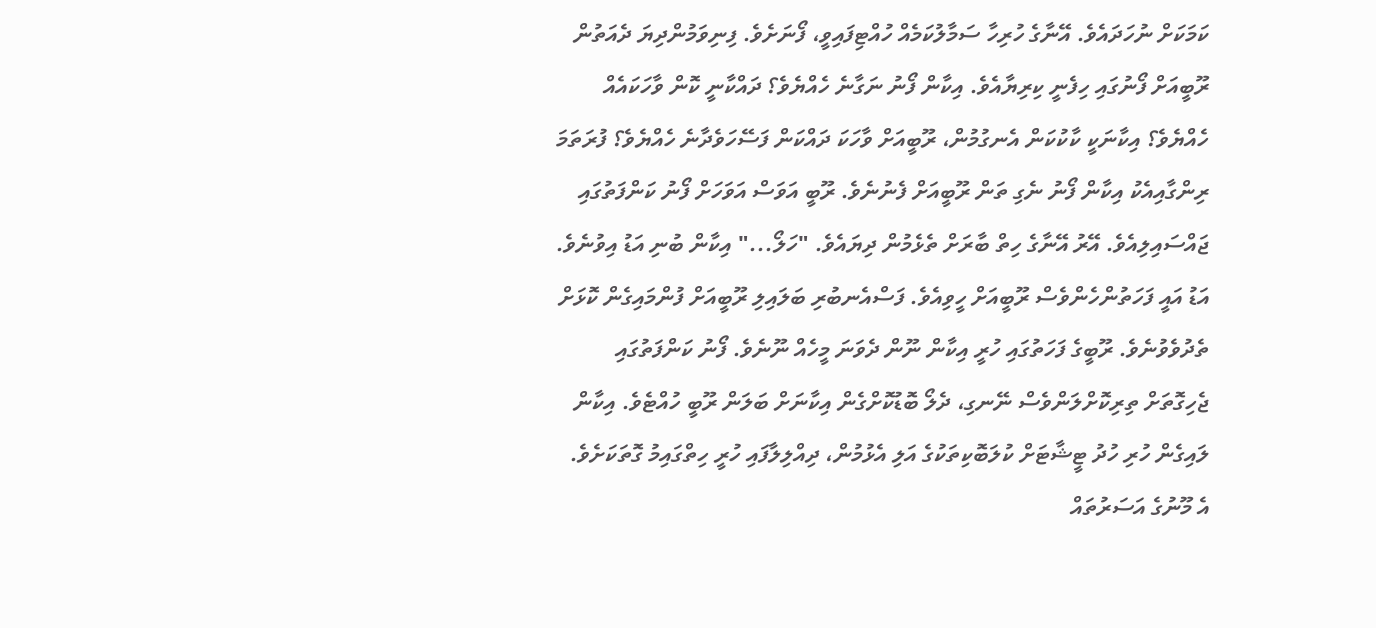ކަމަކަށް ނުހަދައެވެ. އޭނާގެ ހުރިހާ ސަމާލުކަމެއް ހުއްޓިފައިވީ، ފޯނަށެވެ. ފިނިވަމުންދިޔަ ދެއަތުން ރޫބީއަށް ފޯނުގައި ހިފެނީ ކިރިޔާއެވެ. އިކާން ފޯނު ނަގާނެ ހެއްޔެވެ؟ ދައްކާނީ ކޮން ވާހަކައެއް ހެއްޔެވެ؟ އިކާނަކީ ކާކުކަން އެނގުމުން، ރޫބީއަށް ވާހަކަ ދައްކަން ފަސޭހަވެދާނެ ހެއްޔެވެ؟ ފުރަތަމަ ރިންގާއިއެކު އިކާން ފޯނު ނެގި ތަން ރޫބީއަށް ފެނުނެވެ. ރޫބީ އަވަސް އަވަހަށް ފޯނު ކަންފަތުގައި ޖައްސައިލިއެވެ. އޭރު އޭނާގެ ހިތް ބާރަށް ތެޅެމުން ދިޔައެވެ. "ހަލޯ..." އިކާން ބުނި އަޑު އިވުނެވެ. އަޑު އައީ ފަހަތުންހެންވެސް ރޫބީއަށް ހީވިއެވެ. ފަސްއެނބުރި ބަލައިލި ރޫބީއަށް ފުންމައިގެން ކޮޅަށް ތެދުވެވުނެވެ. ރޫބީގެ ފަހަތުގައި ހުރީ އިކާން ނޫން ދެވަނަ މީހެއް ނޫނެވެ. ފޯނު ކަންފަތުގައި ޖެހިގޮތަށް ތިރިކޮށްލަންވެސް ނޭނގި، ދެލޯ ބޮޑުކޮށްގެން އިކާނަށް ބަލަން ރޫބީ ހުއްޓެވެ. އިކާން ލައިގެން ހުރި ހުދު ޓީޝާޓަށް ކުލަބޮކިތަކުގެ އަލި އެޅުމުން، ދިއްލިލާފައި ހުރީ ހިތްގައިމު ގޮތަކަށެވެ. އެ މޫނުގެ އަސަރުތައް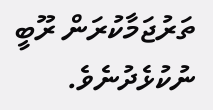ތަރުޖަމާކުރަން ރޫބީ ނުކުޅެދުނެވެ.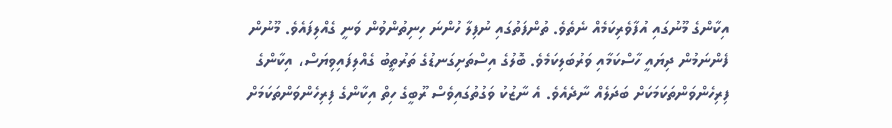އިކާންގެ މޫނުގައި އުފާވެރިކަމެއް ނެތެވެ. ތުންފަތުގައި ނުފިލާ ހުންނަ ހިނިތުންވުން ވަނީ ގެއްލިފައެވެ. މޫނުން ފެންނަމުން ދިޔައީ ހާސްކަމާއި ވަރުބަލިކަމެވެ. ބޮލުގެ އިސްތަށިގަނޑުގެ ތަރުތީބު ގެއްލިފައިވިޔަސް، އިކާންގެ ފިރިހެންވަންތަކަމަކަށް ބަދަލެއް ނާދެއެވެ. އެ ނާޒުކު ވަގުތުގައިވެސް ރޫބީގެ ހިތް އިކާންގެ ފިރިހެންވަންތަކަމަށް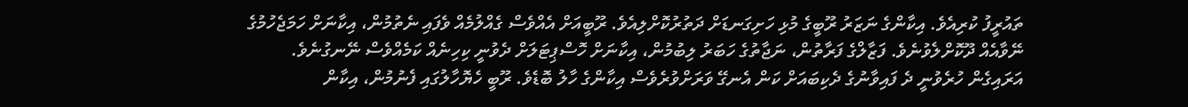ތައުރީފު ކުރިއެވެ. އިކާންގެ ނަޒަރު ރޫބީގެ މުޅި ހަށިގަނޑަށް ދަތުރުކޮށްލިއެވެ. ރޫބީއަށް އެއްވެސް ގެއްލުމެއް ވެފައި ނެތުމުން، އިކާނަށް ހަމަޖެހުމުގެ ނޭވާއެއް ދޫކޮށްލެވުނެވެ. ފަޒާލްގެ ފަރާތުން، ނަޖާތުގެ ހަބަރު ލިބުމުން، އިކާނަށް ހޮސްޕިޓަލަށް ދެވުނީ ކިހިނެއް ކަމެއްވެސް ނޭނގުނެވެ. އަރައިގެން ހުރެވުނީ ދެ ފައިވާނުގެ ދެކިބައަށް ކަން އެނގޭ ވަރަށްވުރެވެސް އިކާންގެ ހާލު ބޮޑެވެ. ރޫބީ ހެޔޮހާލުގައި ފެނުމުން، އިކާން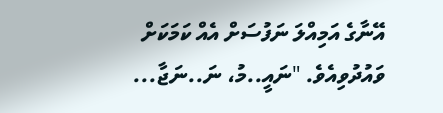އޭނާގެ އަމިއްލަ ނަފުސަށް އެއް ކަމަކަށް ވައުދުވިއެވެ. "ނައީ..މު، ނަ..ނަޖާ...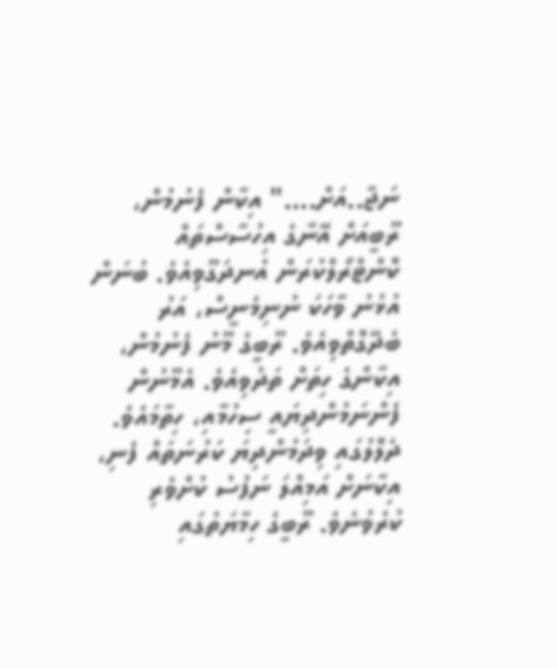ނަޖާ..އަށް...." އިކާން ފެނުމުން، ރޫބީއަށް އޭނާގެ އިހުސާސްތައް ކޮންޓްރޯލްކުރަން އުނދަގޫވިއެވެ. ބުނަން އުޅުނު ވާހަކަ ނުނިމެނީސް، އަރު ބެދޭގޮތްވިއެވެ. ރޫބީގެ މޫނު ފެނުމުން، އިކާންގެ ހިތަށް ތަދުވިއެވެ. އެމޫނުން ފެންނަމުންދިޔައީ ސިހުމާއި، ހިތާމައެވެ. ދެލޮލުގައި ވިދަމުންދިޔަ ކަރުނަތައް ފެނި، އިކާނަށް އަމިއްލަ ނަފުސު ކުށްވެރި ކުރެވުނެވެ. ރޫބީގެ ހިމާޔަތުގައި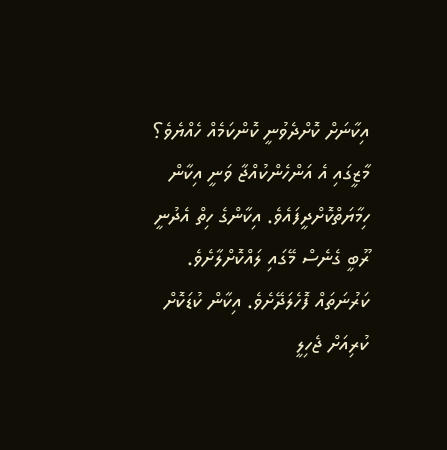އިކާނަށް ކޮށްދެވުނީ ކޮންކަމެއް ހެއްޔެވެ؟ މާޒީގައި އެ އަންހެންކުއްޖާ ވަނީ އިކާން ހިމާޔަތްކޮށްދީފައެވެ. އިކާންގެ ހިތް އެދުނީ ރޫބީ ގެނެސް މޭގައި ލައްކޮށްލާށެވެ. ކަރުނަތައް ފޮހެލަދޭށެވެ. އިކާން ކުޑަކޮށް ކުރިއަށް ޖެހިލީ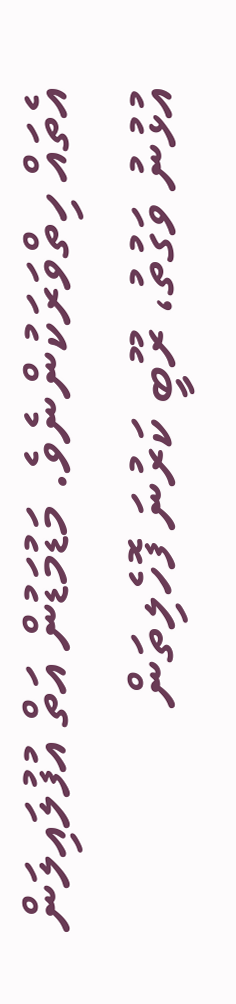އެތައް ހިތްވަރަކުންނެވެ. މަޑުމަޑުން އަތް އުފުލައިލަން އުޅުނު ވަގުތު، ރޫބީ ކަރުނަ ފޮހެލިތަން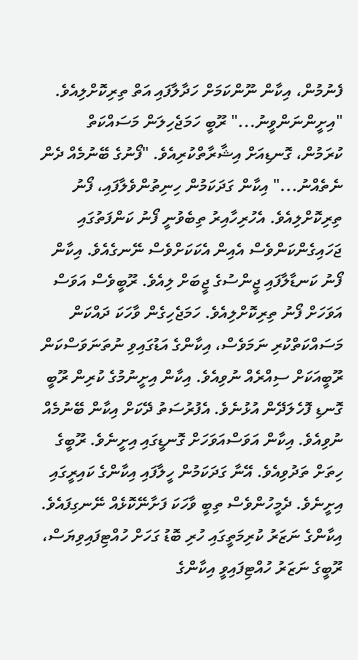ފެނުމުން، އިކާން ނޫންކަމަށް ހަދާލާފައި އަތް ތިރިކޮށްލިއެވެ. "އިށީންނަންވީނު..." ރޫބީ ހަމަޖެހިލަން މަސައްކަތް ކުރަމުން، ގޮނޑިއަށް އިޝާރާތްކުރިއެވެ. "ފޯނުގެ ބޭނުމެއް ދެން ނެތެއްނު..." އިކާން ގަދަކަމުން ހިނިތުންވެލާފައި، ފޯނު ތިރިކޮށްލިއެވެ. އެހުރިހާއިރު ތިބެވުނީ ފޯނު ކަންފަތުގައި ޖަހައިގެންކަންވެސް އެއިން އެކަކަށްވެސް ނޭނގެއެވެ. އިކާން ފޯނު ކަނޑާލާފައި ޖީންސުގެ ޖީބަށް ލިއެވެ. ރޫބީވެސް އަވަސް އަވަހަށް ފޯނު ތިރިކޮށްލިއެވެ. ހަމަޖެހިގެން ވާހަކަ ދައްކަން މަސައްކަތްކުރި ނަމަވެސް، އިކާންގެ އަޑުގައިވި ނުތަނަވަސްކަން ރޫބީއަކަށް ސިއްރެއް ނުވިއެވެ. އިކާން އިށީނުމުގެ ކުރިން ރޫބީ ގޮނޑި ފޮހެލަދޭން އުޅުނެވެ. އެފުރުސަތު ދޭކަށް އިކާން ބޭނުމެއް ނުވިއެވެ. އިކާން އަވަސްއަވަހަށް ގޮނޑީގައި އިށީނެވެ. ރޫބީގެ ހިތަށް ތަދުވިއެވެ. އޭނާ ގަދަކަމުން ހީލާފައި އިކާންގެ ކައިރީގައި އިށީނެވެ. ދެމީހުންވެސް ތިބީ ވާހަކަ ފަށާނޭކޮޅެއް ނޭނގިފައެވެ. އިކާންގެ ނަޒަރު ކުރިމަތީގައި ހުރި ބޮޑު ގަހަށް ހުއްޓިފައިވިޔަސް، ރޫބީގެ ނަޒަރު ހުއްޓިފައިވީ އިކާންގެ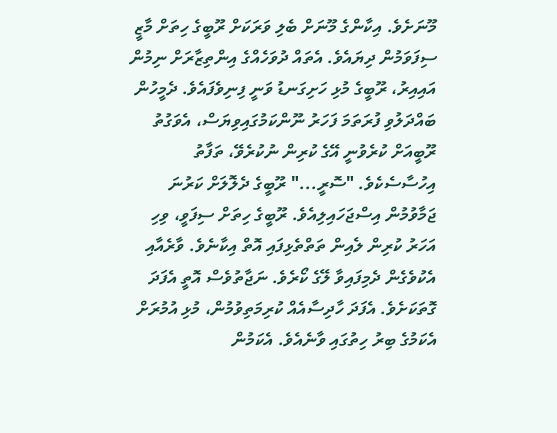މޫނަށެވެ. އިކާންގެ މޫނަށް ބެލި ވަރަކަށް ރޫބީގެ ހިތަށް މާޒީ ސިފަވަމުން ދިޔައެވެ. އެތައް ދުވަހެއްގެ އިންތިޒާރަށް ނިމުން އައިއިރު، ރޫބީގެ މުޅި ހަށިގަނޑު ވަނީ ފިނިވެފައެވެ. ދެމީހުން ބައްދަލުވި ފުރަތަމަ ފަހަރު ނޫންކަމުގައިވިޔަސް، އެވަގުތު ރޫބީއަށް ކުރެވުނީ އޭގެ ކުރިން ނުކުރެވޭ، ތަފާތު އިހުސާސެކެވެ. "ސޮރީ..." ރޫބީގެ ދެލޮލަށް ކަރުނަ ޖަމާވުމުން އިސްޖަހައިލިއެވެ. ރޫބީގެ ހިތަށް ސިފަވީ، ވިހި އަހަރު ކުރިން ލެއިން ތަތްތެޅިފައި އޮތް އިކާނެވެ. ވާރެއާއި އެކުވެގެން ދެމިފައިވާ ލޭގެ ކޯރެވެ. ނަޖާތުވެސް އޮތީ އެފަދަ ގޮތަކަށެވެ. އެފަދަ ހާދިސާއެއް ކުރިމަތިވުމުން، މުޅި އުމުރަށް އެކަމުގެ ބިރު ހިތުގައި ވާނެއެވެ. އެކަމުން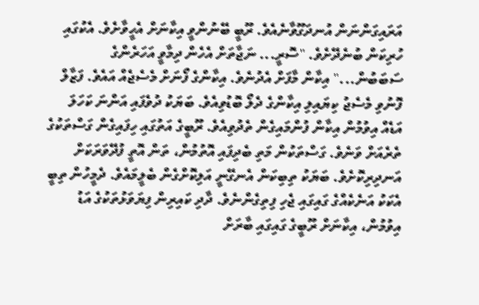އަރައިގަންނަން އުނދަގޫވާނެއެވެ. ރޫބީ ބޭނުންވީ އިކާނަށް އެހީވާށެވެ. އެކުގައި ހުރިކަން ބުނެދޭށެވެ. "ސޮރީ... ނަޖާތަށް އެހެން ދިމާވީ އަހަރެންގެ ސަބަބުން..." އިކާން މާފަށް އެދުނެވެ. އިކާންގެ ފޯނަށް މެސެޖެއް އައެވެ. ފަޒާލް ފޮނުވި މެސެޖު ކިޔައިލި އިކާންގެ ދެލޯ ބޮޑުވިއެވެ. ބަޔަކު ދުވެފައި އަންނަ ކަހަލަ އަޑެއް އިވުމުން އިކާން ފުންމައިގެން ތެދުވިއެވެ. ރޫބީގެ އަތުގައި ހިފައިގެން ގަސްތަކުގެ ތެރެއަށް ވަނެވެ. ގަސްތަކުން މަތި ބެދިފައި އޮތުމުން، ތަން އޮތީ ފުދޭވަރަކަށް އަނދިރިކޮށެވެ. ބަޔަކު ތިބިކަން އެނގޭނީ އަލިކޮށްގެން ބެލީމައެވެ. ދެމީހުން ތިބީ އެކަކު އަނެކެއްގެ ގައިގައި ޖެހި ފިތިގެންނެވެ. ދާދި ކައިރިން ފިޔަވަޅުތަކުގެ އަޑު އިވުމުން، އިކާނަށް ރޫބީގެ ގައިގައި ބާރަށް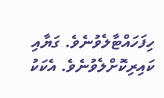ހިފަހައްޓާލެވުނެވެ. ގަޔާއި ކައިރިކޮށްލެވުނެވެ. އެކަކު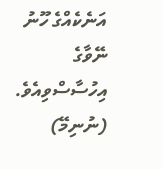އަނެކެއްގެ ހޫނު ނޭވާގެ އިހުސާސްވިއެވެ. (ނުނިމޭ)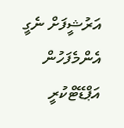އަރުޝީފަށް ނެގީ
އެންމެފަހުން އަޕްޑޭޓްކުރީ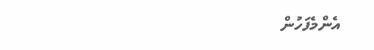އެންމެފަހުން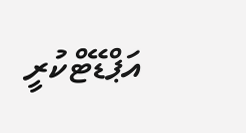އަޕްޑޭޓްކުރީ